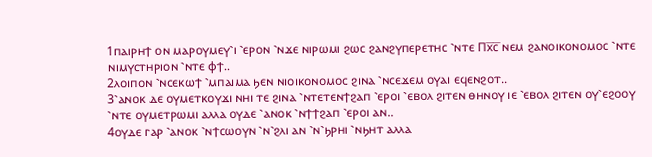1ⲡⲁⲓⲣⲏϯ ⲟⲛ ⲙⲁⲣⲟⲩⲙⲉⲩ⳿ⲓ ⳿ⲉⲣⲟⲛ ⳿ⲛϫⲉ ⲛⲓⲣⲱⲙⲓ ϩⲱⲥ ϩⲁⲛϩⲩⲡⲉⲣⲉⲧⲏⲥ ⳿ⲛⲧⲉ Ⲡⲭ̅ⲥ̅ ⲛⲉⲙ ϩⲁⲛⲟⲓⲕⲟⲛⲟⲙⲟⲥ ⳿ⲛⲧⲉ ⲛⲓⲙⲩⲥⲧⲏⲣⲓⲟⲛ ⳿ⲛⲧⲉ ⲫϯ..
2ⲗⲟⲓⲡⲟⲛ ⳿ⲛⲥⲉⲕⲱϯ ⳿ⲙⲡⲁⲓⲙⲁ ϧⲉⲛ ⲛⲓⲟⲓⲕⲟⲛⲟⲙⲟⲥ ϩⲓⲛⲁ ⳿ⲛⲥⲉϫⲉⲙ ⲟⲩⲁⲓ ⲉϥⲉⲛϩⲟⲧ..
3⳿ⲁⲛⲟⲕ ⲇⲉ ⲟⲩⲙⲉⲧⲕⲟⲩϫⲓ ⲛⲏⲓ ⲧⲉ ϩⲓⲛⲁ ⳿ⲛⲧⲉⲧⲉⲛϯϩⲁⲡ ⳿ⲉⲣⲟⲓ ⳿ⲉⲃⲟⲗ ϩⲓⲧⲉⲛ ⲑⲏⲛⲟⲩ ⲓⲉ ⳿ⲉⲃⲟⲗ ϩⲓⲧⲉⲛ ⲟⲩ⳿ⲉϩⲟⲟⲩ ⳿ⲛⲧⲉ ⲟⲩⲙⲉⲧⲣⲱⲙⲓ ⲁⲗⲗⲁ ⲟⲩⲇⲉ ⳿ⲁⲛⲟⲕ ⳿ⲛϯϯϩⲁⲡ ⳿ⲉⲣⲟⲓ ⲁⲛ..
4ⲟⲩⲇⲉ ⲅⲁⲣ ⳿ⲁⲛⲟⲕ ⳿ⲛϯⲥⲱⲟⲩⲛ ⳿ⲛ⳿ϩⲗⲓ ⲁⲛ ⳿ⲛ⳿ϧⲣⲏⲓ ⳿ⲛϧⲏⲧ ⲁⲗⲗⲁ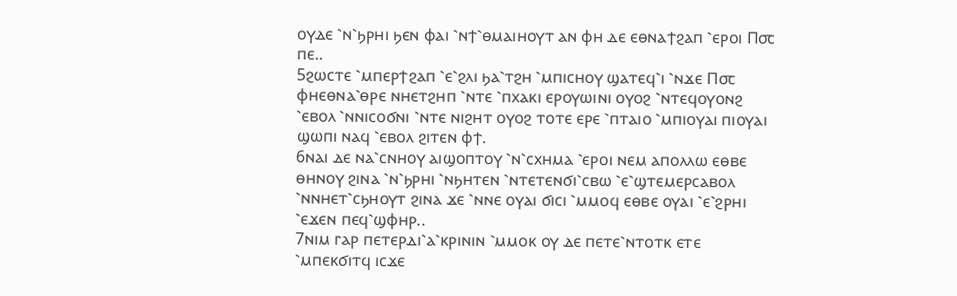ⲟⲩⲇⲉ ⳿ⲛ⳿ϧⲣⲏⲓ ϧⲉⲛ ⲫⲁⲓ ⳿ⲛϯ⳿ⲑⲙⲁⲓⲏⲟⲩⲧ ⲁⲛ ⲫⲏ ⲇⲉ ⲉⲑⲛⲁϯϩⲁⲡ ⳿ⲉⲣⲟⲓ Ⲡ⳪ ⲡⲉ..
5ϩⲱⲥⲧⲉ ⳿ⲙⲡⲉⲣϯϩⲁⲡ ⳿ⲉ⳿ϩⲗⲓ ϧⲁ⳿ⲧϩⲏ ⳿ⲙⲡⲓⲥⲏⲟⲩ ϣⲁⲧⲉϥ⳿ⲓ ⳿ⲛϫⲉ Ⲡ⳪ ⲫⲏⲉⲑⲛⲁ⳿ⲑⲣⲉ ⲛⲏⲉⲧϩⲏⲡ ⳿ⲛⲧⲉ ⳿ⲡⲭⲁⲕⲓ ⲉⲣⲟⲩⲱⲓⲛⲓ ⲟⲩⲟϩ ⳿ⲛⲧⲉϥⲟⲩⲟⲛϩ ⳿ⲉⲃⲟⲗ ⳿ⲛⲛⲓⲥⲟϭⲛⲓ ⳿ⲛⲧⲉ ⲛⲓϩⲏⲧ ⲟⲩⲟϩ ⲧⲟⲧⲉ ⲉⲣⲉ ⳿ⲡⲧⲁⲓⲟ ⳿ⲙⲡⲓⲟⲩⲁⲓ ⲡⲓⲟⲩⲁⲓ ϣⲱⲡⲓ ⲛⲁϥ ⳿ⲉⲃⲟⲗ ϩⲓⲧⲉⲛ ⲫϯ.
6ⲛⲁⲓ ⲇⲉ ⲛⲁ⳿ⲥⲛⲏⲟⲩ ⲁⲓϣⲟⲡⲧⲟⲩ ⳿ⲛ⳿ⲥⲭⲏⲙⲁ ⳿ⲉⲣⲟⲓ ⲛⲉⲙ ⲁⲡⲟⲗⲗⲱ ⲉⲑⲃⲉ ⲑⲏⲛⲟⲩ ϩⲓⲛⲁ ⳿ⲛ⳿ϧⲣⲏⲓ ⳿ⲛϧⲏⲧⲉⲛ ⳿ⲛⲧⲉⲧⲉⲛϭⲓ⳿ⲥⲃⲱ ⳿ⲉ⳿ϣⲧⲉⲙⲉⲣⲥⲁⲃⲟⲗ ⳿ⲛⲛⲏⲉⲧ⳿ⲥϧⲏⲟⲩⲧ ϩⲓⲛⲁ ϫⲉ ⳿ⲛⲛⲉ ⲟⲩⲁⲓ ϭⲓⲥⲓ ⳿ⲙⲙⲟϥ ⲉⲑⲃⲉ ⲟⲩⲁⲓ ⳿ⲉ⳿ϩⲣⲏⲓ ⳿ⲉϫⲉⲛ ⲡⲉϥ⳿ϣⲫⲏⲣ..
7ⲛⲓⲙ ⲅⲁⲣ ⲡⲉⲧⲉⲣⲇⲓ⳿ⲁ⳿ⲕⲣⲓⲛⲓⲛ ⳿ⲙⲙⲟⲕ ⲟⲩ ⲇⲉ ⲡⲉⲧⲉ⳿ⲛⲧⲟⲧⲕ ⲉⲧⲉ ⳿ⲙⲡⲉⲕϭⲓⲧϥ ⲓⲥϫⲉ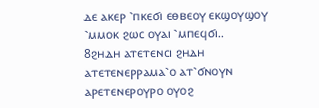ⲇⲉ ⲁⲕⲉⲣ ⳿ⲡⲕⲉϭⲓ ⲉⲑⲃⲉⲟⲩ ⲉⲕϣⲟⲩϣⲟⲩ ⳿ⲙⲙⲟⲕ ϩⲱⲥ ⲟⲩⲁⲓ ⳿ⲙⲡⲉϥϭⲓ..
8ϩⲏⲇⲏ ⲁⲧⲉⲧⲉⲛⲥⲓ ϩⲏⲇⲏ ⲁⲧⲉⲧⲉⲛⲉⲣⲣⲁⲙⲁ⳿ⲟ ⲁⲧ⳿ϭⲛⲟⲩⲛ ⲁⲣⲉⲧⲉⲛⲉⲣⲟⲩⲣⲟ ⲟⲩⲟϩ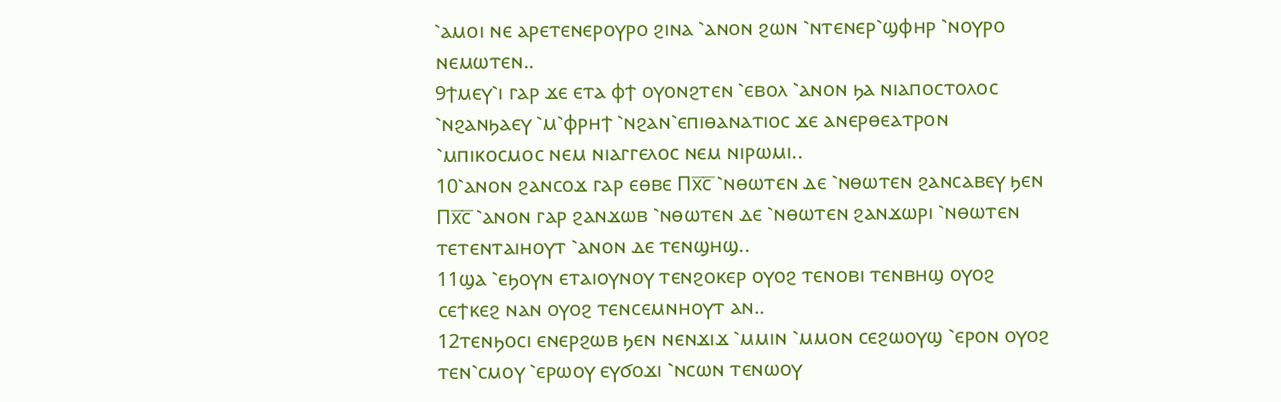⳿ⲁⲙⲟⲓ ⲛⲉ ⲁⲣⲉⲧⲉⲛⲉⲣⲟⲩⲣⲟ ϩⲓⲛⲁ ⳿ⲁⲛⲟⲛ ϩⲱⲛ ⳿ⲛⲧⲉⲛⲉⲣ⳿ϣⲫⲏⲣ ⳿ⲛⲟⲩⲣⲟ ⲛⲉⲙⲱⲧⲉⲛ..
9ϯⲙⲉⲩ⳿ⲓ ⲅⲁⲣ ϫⲉ ⲉⲧⲁ ⲫϯ ⲟⲩⲟⲛϩⲧⲉⲛ ⳿ⲉⲃⲟⲗ ⳿ⲁⲛⲟⲛ ϧⲁ ⲛⲓⲁⲡⲟⲥⲧⲟⲗⲟⲥ ⳿ⲛϩⲁⲛϧⲁⲉⲩ ⳿ⲙ⳿ⲫⲣⲏϯ ⳿ⲛϩⲁⲛ⳿ⲉⲡⲓⲑⲁⲛⲁⲧⲓⲟⲥ ϫⲉ ⲁⲛⲉⲣⲑⲉⲁⲧⲣⲟⲛ ⳿ⲙⲡⲓⲕⲟⲥⲙⲟⲥ ⲛⲉⲙ ⲛⲓⲁⲅⲅⲉⲗⲟⲥ ⲛⲉⲙ ⲛⲓⲣⲱⲙⲓ..
10⳿ⲁⲛⲟⲛ ϩⲁⲛⲥⲟϫ ⲅⲁⲣ ⲉⲑⲃⲉ Ⲡⲭ̅ⲥ̅ ⳿ⲛⲑⲱⲧⲉⲛ ⲇⲉ ⳿ⲛⲑⲱⲧⲉⲛ ϩⲁⲛⲥⲁⲃⲉⲩ ϧⲉⲛ Ⲡⲭ̅ⲥ̅ ⳿ⲁⲛⲟⲛ ⲅⲁⲣ ϩⲁⲛϫⲱⲃ ⳿ⲛⲑⲱⲧⲉⲛ ⲇⲉ ⳿ⲛⲑⲱⲧⲉⲛ ϩⲁⲛϫⲱⲣⲓ ⳿ⲛⲑⲱⲧⲉⲛ ⲧⲉⲧⲉⲛⲧⲁⲓⲏⲟⲩⲧ ⳿ⲁⲛⲟⲛ ⲇⲉ ⲧⲉⲛϣⲏϣ..
11ϣⲁ ⳿ⲉϧⲟⲩⲛ ⲉⲧⲁⲓⲟⲩⲛⲟⲩ ⲧⲉⲛϩⲟⲕⲉⲣ ⲟⲩⲟϩ ⲧⲉⲛⲟⲃⲓ ⲧⲉⲛⲃⲏϣ ⲟⲩⲟϩ ⲥⲉϯⲕⲉϩ ⲛⲁⲛ ⲟⲩⲟϩ ⲧⲉⲛⲥⲉⲙⲛⲏⲟⲩⲧ ⲁⲛ..
12ⲧⲉⲛϧⲟⲥⲓ ⲉⲛⲉⲣϩⲱⲃ ϧⲉⲛ ⲛⲉⲛϫⲓϫ ⳿ⲙⲙⲓⲛ ⳿ⲙⲙⲟⲛ ⲥⲉϩⲱⲟⲩϣ ⳿ⲉⲣⲟⲛ ⲟⲩⲟϩ ⲧⲉⲛ⳿ⲥⲙⲟⲩ ⳿ⲉⲣⲱⲟⲩ ⲉⲩϭⲟϫⲓ ⳿ⲛⲥⲱⲛ ⲧⲉⲛⲱⲟⲩ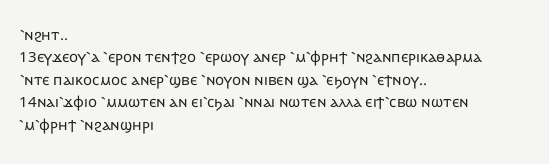⳿ⲛϩⲏⲧ..
13ⲉⲩϫⲉⲟⲩ⳿ⲁ ⳿ⲉⲣⲟⲛ ⲧⲉⲛϯϩⲟ ⳿ⲉⲣⲱⲟⲩ ⲁⲛⲉⲣ ⳿ⲙ⳿ⲫⲣⲏϯ ⳿ⲛϩⲁⲛⲡⲉⲣⲓⲕⲁⲑⲁⲣⲙⲁ ⳿ⲛⲧⲉ ⲡⲁⲓⲕⲟⲥⲙⲟⲥ ⲁⲛⲉⲣ⳿ϣⲃⲉ ⳿ⲛⲟⲩⲟⲛ ⲛⲓⲃⲉⲛ ϣⲁ ⳿ⲉϧⲟⲩⲛ ⳿ⲉϯⲛⲟⲩ..
14ⲛⲁⲓ⳿ϫⲫⲓⲟ ⳿ⲙⲙⲱⲧⲉⲛ ⲁⲛ ⲉⲓ⳿ⲥϧⲁⲓ ⳿ⲛⲛⲁⲓ ⲛⲱⲧⲉⲛ ⲁⲗⲗⲁ ⲉⲓϯ⳿ⲥⲃⲱ ⲛⲱⲧⲉⲛ ⳿ⲙ⳿ⲫⲣⲏϯ ⳿ⲛϩⲁⲛϣⲏⲣⲓ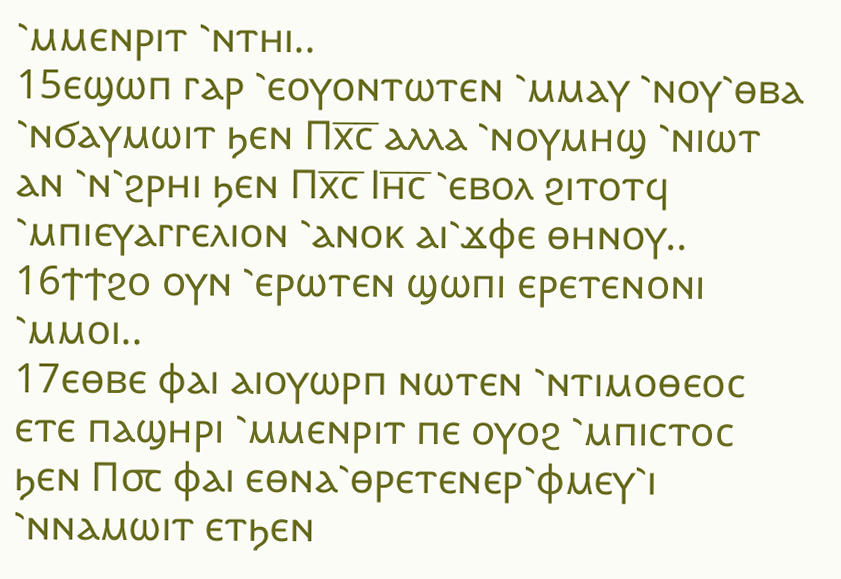⳿ⲙⲙⲉⲛⲣⲓⲧ ⳿ⲛⲧⲏⲓ..
15ⲉϣⲱⲡ ⲅⲁⲣ ⳿ⲉⲟⲩⲟⲛⲧⲱⲧⲉⲛ ⳿ⲙⲙⲁⲩ ⳿ⲛⲟⲩ⳿ⲑⲃⲁ ⳿ⲛϭⲁⲩⲙⲱⲓⲧ ϧⲉⲛ Ⲡⲭ̅ⲥ̅ ⲁⲗⲗⲁ ⳿ⲛⲟⲩⲙⲏϣ ⳿ⲛⲓⲱⲧ ⲁⲛ ⳿ⲛ⳿ϩⲣⲏⲓ ϧⲉⲛ Ⲡⲭ̅ⲥ̅ Ⲓⲏ̅ⲥ̅ ⳿ⲉⲃⲟⲗ ϩⲓⲧⲟⲧϥ ⳿ⲙⲡⲓⲉⲩⲁⲅⲅⲉⲗⲓⲟⲛ ⳿ⲁⲛⲟⲕ ⲁⲓ⳿ϫⲫⲉ ⲑⲏⲛⲟⲩ..
16ϯϯϩⲟ ⲟⲩⲛ ⳿ⲉⲣⲱⲧⲉⲛ ϣⲱⲡⲓ ⲉⲣⲉⲧⲉⲛⲟⲛⲓ ⳿ⲙⲙⲟⲓ..
17ⲉⲑⲃⲉ ⲫⲁⲓ ⲁⲓⲟⲩⲱⲣⲡ ⲛⲱⲧⲉⲛ ⳿ⲛⲧⲓⲙⲟⲑⲉⲟⲥ ⲉⲧⲉ ⲡⲁϣⲏⲣⲓ ⳿ⲙⲙⲉⲛⲣⲓⲧ ⲡⲉ ⲟⲩⲟϩ ⳿ⲙⲡⲓⲥⲧⲟⲥ ϧⲉⲛ Ⲡ⳪ ⲫⲁⲓ ⲉⲑⲛⲁ⳿ⲑⲣⲉⲧⲉⲛⲉⲣ⳿ⲫⲙⲉⲩ⳿ⲓ ⳿ⲛⲛⲁⲙⲱⲓⲧ ⲉⲧϧⲉⲛ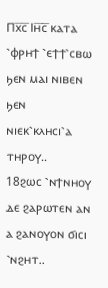Ⲡⲭ̅ⲥ̅ Ⲓⲏ̅ⲥ̅ ⲕⲁⲧⲁ ⳿ⲫⲣⲏϯ ⳿ⲉϯϯ⳿ⲥⲃⲱ ϧⲉⲛ ⲙⲁⲓ ⲛⲓⲃⲉⲛ ϧⲉⲛ ⲛⲓⲉⲕ⳿ⲕⲗⲏⲥⲓ⳿ⲁ ⲧⲏⲣⲟⲩ..
18ϩⲱⲥ ⳿ⲛϯⲛⲏⲟⲩ ⲇⲉ ϩⲁⲣⲱⲧⲉⲛ ⲁⲛ ⲁ ϩⲁⲛⲟⲩⲟⲛ ϭⲓⲥⲓ ⳿ⲛϩⲏⲧ..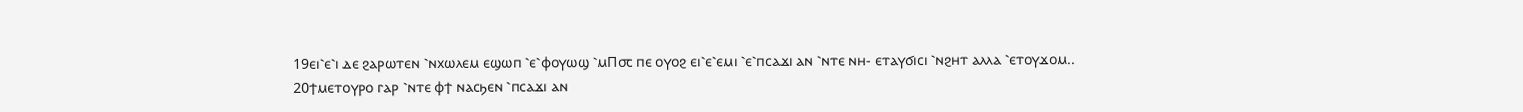19ⲉⲓ⳿ⲉ⳿ⲓ ⲇⲉ ϩⲁⲣⲱⲧⲉⲛ ⳿ⲛⲭⲱⲗⲉⲙ ⲉϣⲱⲡ ⳿ⲉ⳿ⲫⲟⲩⲱϣ ⳿ⲙⲠ⳪ ⲡⲉ ⲟⲩⲟϩ ⲉⲓ⳿ⲉ⳿ⲉⲙⲓ ⳿ⲉ⳿ⲡⲥⲁϫⲓ ⲁⲛ ⳿ⲛⲧⲉ ⲛⲏ- ⲉⲧⲁⲩϭⲓⲥⲓ ⳿ⲛϩⲏⲧ ⲁⲗⲗⲁ ⳿ⲉⲧⲟⲩϫⲟⲙ..
20ϯⲙⲉⲧⲟⲩⲣⲟ ⲅⲁⲣ ⳿ⲛⲧⲉ ⲫϯ ⲛⲁⲥϧⲉⲛ ⳿ⲡⲥⲁϫⲓ ⲁⲛ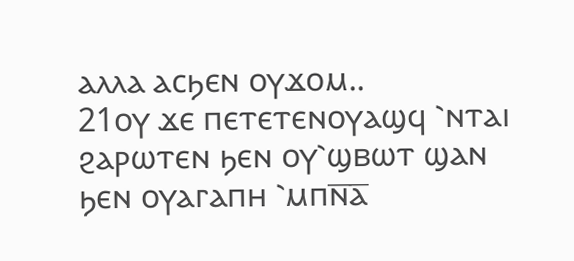ⲁⲗⲗⲁ ⲁⲥϧⲉⲛ ⲟⲩϫⲟⲙ..
21ⲟⲩ ϫⲉ ⲡⲉⲧⲉⲧⲉⲛⲟⲩⲁϣϥ ⳿ⲛⲧⲁⲓ ϩⲁⲣⲱⲧⲉⲛ ϧⲉⲛ ⲟⲩ⳿ϣⲃⲱⲧ ϣⲁⲛ ϧⲉⲛ ⲟⲩⲁⲅⲁⲡⲏ ⳿ⲙⲡⲛ̅ⲁ̅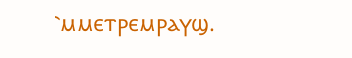⳿ⲙⲙⲉⲧⲣⲉⲙⲣⲁⲩϣ.